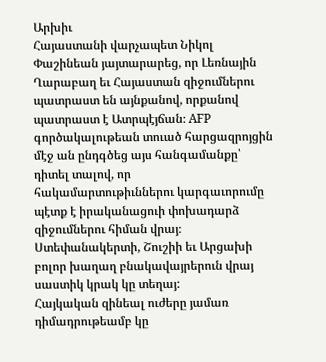Արխիւ
Հայաստանի վարչապետ Նիկոլ Փաշինեան յայտարարեց, որ Լեռնային Ղարաբաղ եւ Հայաստան զիջումներու պատրաստ են այնքանով, որքանով պատրաստ է Ատրպէյճան։ AFP գործակալութեան տուած հարցազրոյցին մէջ ան ընդգծեց այս հանգամանքը՝ դիտել տալով, որ հակամարտութիւններու կարգաւորումը պէտք է իրականացուի փոխադարձ զիջումներու հիման վրայ։
Ստեփանակերտի, Շուշիի եւ Արցախի բոլոր խաղաղ բնակավայրերուն վրայ սաստիկ կրակ կը տեղայ:
Հայկական զինեալ ուժերը յամառ դիմադրութեամբ կը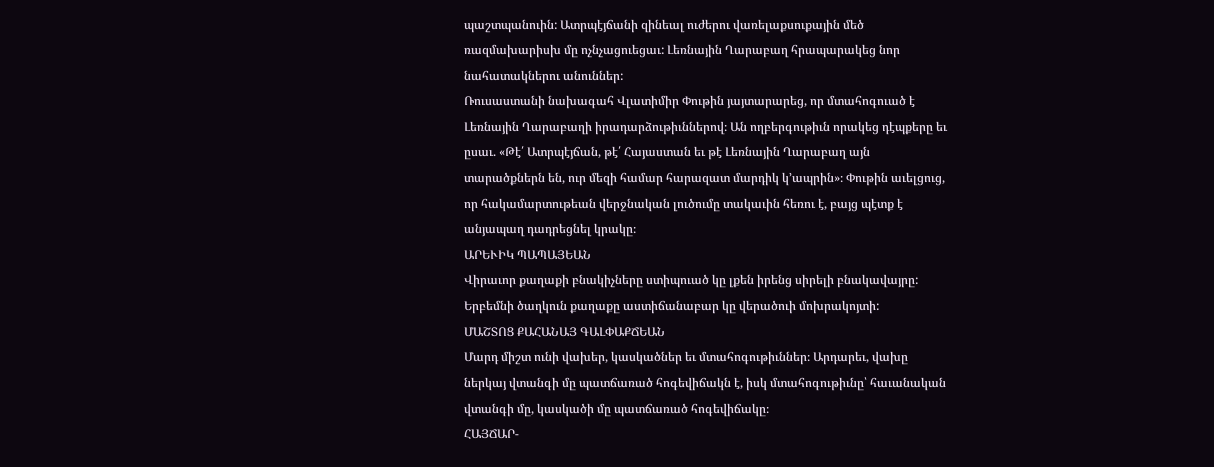պաշտպանուին: Ատրպէյճանի զինեալ ուժերու վառելաքսուքային մեծ ռազմախարիսխ մը ոչնչացուեցաւ: Լեռնային Ղարաբաղ հրապարակեց նոր նահատակներու անուններ:
Ռուսաստանի նախագահ Վլատիմիր Փութին յայտարարեց, որ մտահոգուած է Լեռնային Ղարաբաղի իրադարձութիւններով։ Ան ողբերգութիւն որակեց դէպքերը եւ ըսաւ. «Թէ՛ Ատրպէյճան, թէ՛ Հայաստան եւ թէ Լեռնային Ղարաբաղ այն տարածքներն են, ուր մեզի համար հարազատ մարդիկ կ՚ապրին»։ Փութին աւելցուց, որ հակամարտութեան վերջնական լուծումը տակաւին հեռու է, բայց պէտք է անյապաղ դադրեցնել կրակը։
ԱՐԵՒԻԿ ՊԱՊԱՅԵԱՆ
Վիրաւոր քաղաքի բնակիչները ստիպուած կը լքեն իրենց սիրելի բնակավայրը:
Երբեմնի ծաղկուն քաղաքը աստիճանաբար կը վերածուի մոխրակոյտի:
ՄԱՇՏՈՑ ՔԱՀԱՆԱՅ ԳԱԼՓԱՔՃԵԱՆ
Մարդ միշտ ունի վախեր, կասկածներ եւ մտահոգութիւններ։ Արդարեւ, վախը ներկայ վտանգի մը պատճառած հոգեվիճակն է, իսկ մտահոգութիւնը՝ հաւանական վտանգի մը, կասկածի մը պատճառած հոգեվիճակը։
ՀԱՅՃԱՐ-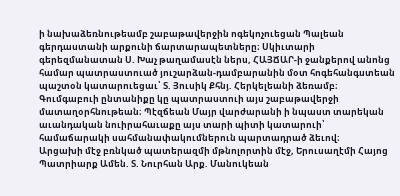ի նախաձեռնութեամբ շաբաթավերջին ոգեկոչուեցան Պալեան գերդաստանի արքունի ճարտարապետները։ Սկիւտարի գերեզմանատան Ս. Խաչ թաղամասէն ներս, ՀԱՅՃԱՐ-ի ջանքերով անոնց համար պատրաստուած յուշարձան-դամբարանին մօտ հոգեհանգստեան պաշտօն կատարուեցաւ՝ Տ. Յուսիկ Քհնյ. Հերկելեանի ձեռամբ։
Գումգաբուի ընտանիքը կը պատրաստուի այս շաբաթավերջի մատաղօրհնութեան։ Պէզճեան Մայր վարժարանի ի նպաստ տարեկան աւանդական նուիրահաւաքը այս տարի պիտի կատարուի՝ համաճարակի սահմանափակումներուն պարտադրած ձեւով։
Արցախի մէջ բռնկած պատերազմի մթնոլորտին մէջ, Երուսաղէմի Հայոց Պատրիարք Ամեն. Տ. Նուրհան Արք. Մանուկեան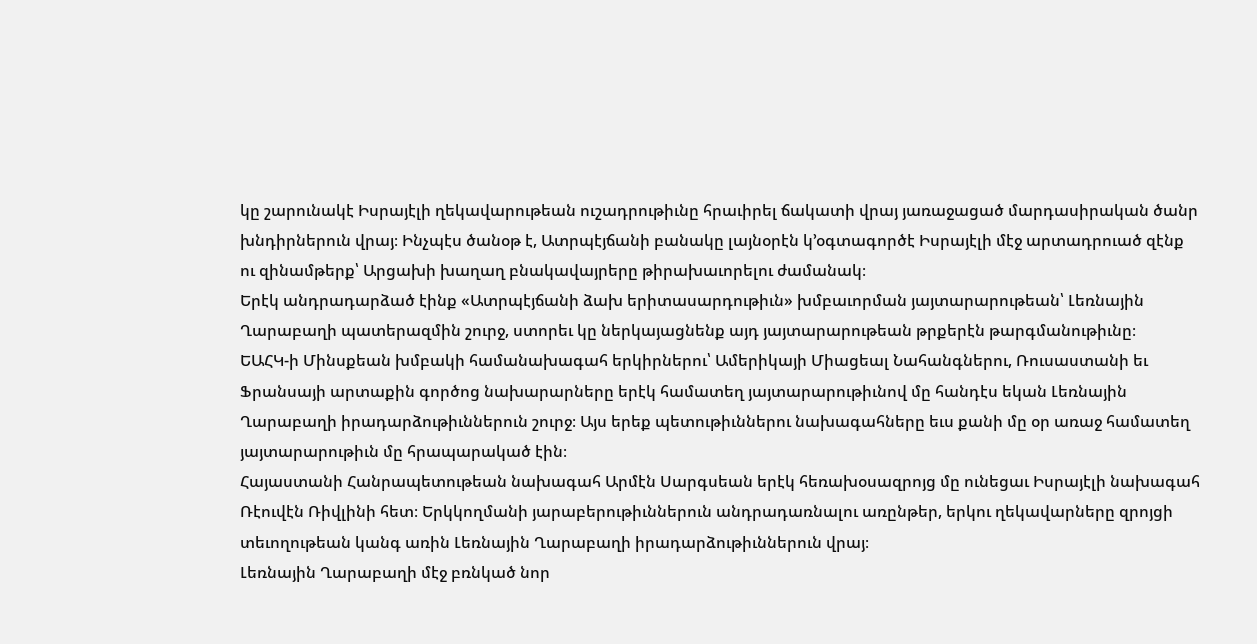կը շարունակէ Իսրայէլի ղեկավարութեան ուշադրութիւնը հրաւիրել ճակատի վրայ յառաջացած մարդասիրական ծանր խնդիրներուն վրայ։ Ինչպէս ծանօթ է, Ատրպէյճանի բանակը լայնօրէն կ՚օգտագործէ Իսրայէլի մէջ արտադրուած զէնք ու զինամթերք՝ Արցախի խաղաղ բնակավայրերը թիրախաւորելու ժամանակ։
Երէկ անդրադարձած էինք «Ատրպէյճանի ձախ երիտասարդութիւն» խմբաւորման յայտարարութեան՝ Լեռնային Ղարաբաղի պատերազմին շուրջ, ստորեւ կը ներկայացնենք այդ յայտարարութեան թրքերէն թարգմանութիւնը։
ԵԱՀԿ-ի Մինսքեան խմբակի համանախագահ երկիրներու՝ Ամերիկայի Միացեալ Նահանգներու, Ռուսաստանի եւ Ֆրանսայի արտաքին գործոց նախարարները երէկ համատեղ յայտարարութիւնով մը հանդէս եկան Լեռնային Ղարաբաղի իրադարձութիւններուն շուրջ։ Այս երեք պետութիւններու նախագահները եւս քանի մը օր առաջ համատեղ յայտարարութիւն մը հրապարակած էին։
Հայաստանի Հանրապետութեան նախագահ Արմէն Սարգսեան երէկ հեռախօսազրոյց մը ունեցաւ Իսրայէլի նախագահ Ռէուվէն Ռիվլինի հետ։ Երկկողմանի յարաբերութիւններուն անդրադառնալու առընթեր, երկու ղեկավարները զրոյցի տեւողութեան կանգ առին Լեռնային Ղարաբաղի իրադարձութիւններուն վրայ։
Լեռնային Ղարաբաղի մէջ բռնկած նոր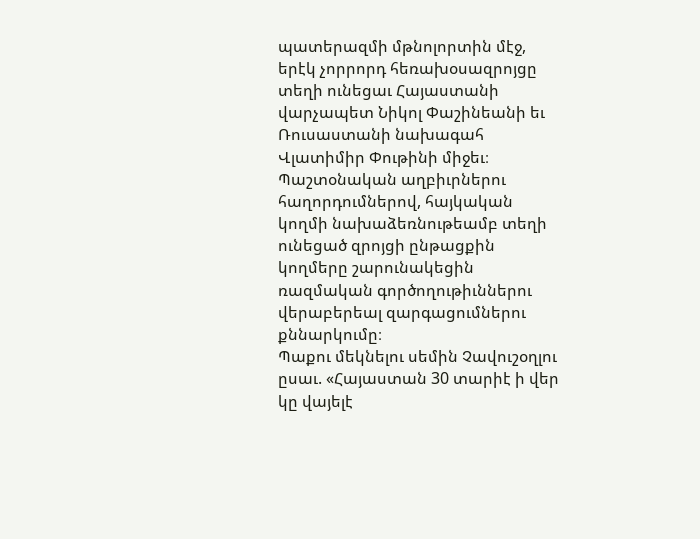պատերազմի մթնոլորտին մէջ, երէկ չորրորդ հեռախօսազրոյցը տեղի ունեցաւ Հայաստանի վարչապետ Նիկոլ Փաշինեանի եւ Ռուսաստանի նախագահ Վլատիմիր Փութինի միջեւ։ Պաշտօնական աղբիւրներու հաղորդումներով, հայկական կողմի նախաձեռնութեամբ տեղի ունեցած զրոյցի ընթացքին կողմերը շարունակեցին ռազմական գործողութիւններու վերաբերեալ զարգացումներու քննարկումը։
Պաքու մեկնելու սեմին Չավուշօղլու ըսաւ. «Հայաստան 30 տարիէ ի վեր կը վայելէ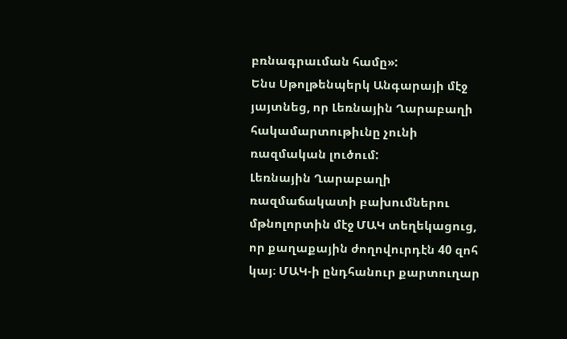բռնագրաւման համը»:
Ենս Սթոլթենպերկ Անգարայի մէջ յայտնեց, որ Լեռնային Ղարաբաղի հակամարտութիւնը չունի ռազմական լուծում:
Լեռնային Ղարաբաղի ռազմաճակատի բախումներու մթնոլորտին մէջ ՄԱԿ տեղեկացուց, որ քաղաքային ժողովուրդէն 40 զոհ կայ։ ՄԱԿ-ի ընդհանուր քարտուղար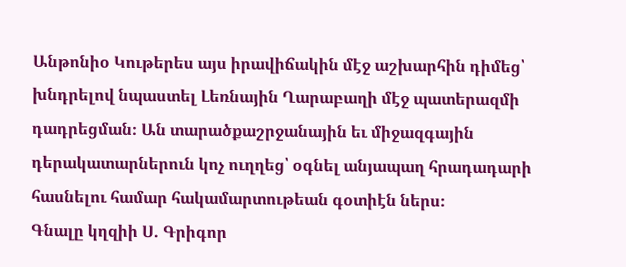Անթոնիօ Կութերես այս իրավիճակին մէջ աշխարհին դիմեց՝ խնդրելով նպաստել Լեռնային Ղարաբաղի մէջ պատերազմի դադրեցման։ Ան տարածքաշրջանային եւ միջազգային դերակատարներուն կոչ ուղղեց՝ օգնել անյապաղ հրադադարի հասնելու համար հակամարտութեան գօտիէն ներս։
Գնալը կղզիի Ս. Գրիգոր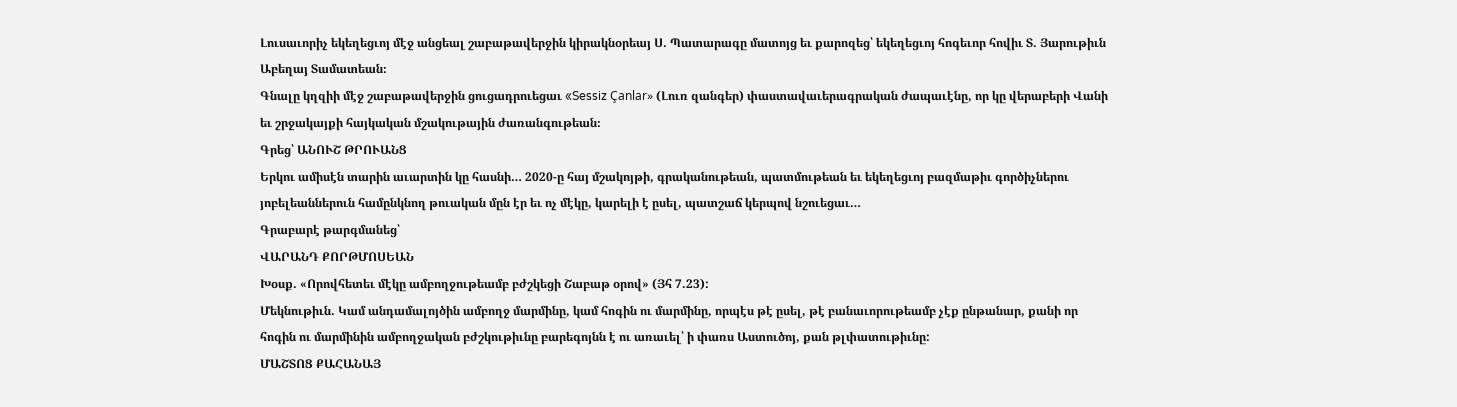Լուսաւորիչ եկեղեցւոյ մէջ անցեալ շաբաթավերջին կիրակնօրեայ Ս. Պատարագը մատոյց եւ քարոզեց՝ եկեղեցւոյ հոգեւոր հովիւ Տ. Յարութիւն Աբեղայ Տամատեան։
Գնալը կղզիի մէջ շաբաթավերջին ցուցադրուեցաւ «Sessiz Çanlar» (Լուռ զանգեր) փաստավաւերագրական ժապաւէնը, որ կը վերաբերի Վանի եւ շրջակայքի հայկական մշակութային ժառանգութեան։
Գրեց՝ ԱՆՈՒՇ ԹՐՈՒԱՆՑ
Երկու ամիսէն տարին աւարտին կը հասնի… 2020-ը հայ մշակոյթի, գրականութեան, պատմութեան եւ եկեղեցւոյ բազմաթիւ գործիչներու յոբելեաններուն համընկնող թուական մըն էր եւ ոչ մէկը, կարելի է ըսել, պատշաճ կերպով նշուեցաւ…
Գրաբարէ թարգմանեց՝
ՎԱՐԱՆԴ ՔՈՐԹՄՈՍԵԱՆ
Խօսք. «Որովհետեւ մէկը ամբողջութեամբ բժշկեցի Շաբաթ օրով» (Յհ 7.23):
Մեկնութիւն. Կամ անդամալոյծին ամբողջ մարմինը, կամ հոգին ու մարմինը, որպէս թէ ըսել, թէ բանաւորութեամբ չէք ընթանար, քանի որ հոգին ու մարմինին ամբողջական բժշկութիւնը բարեգոյնն է ու առաւել՝ ի փառս Աստուծոյ, քան թլփատութիւնը:
ՄԱՇՏՈՑ ՔԱՀԱՆԱՅ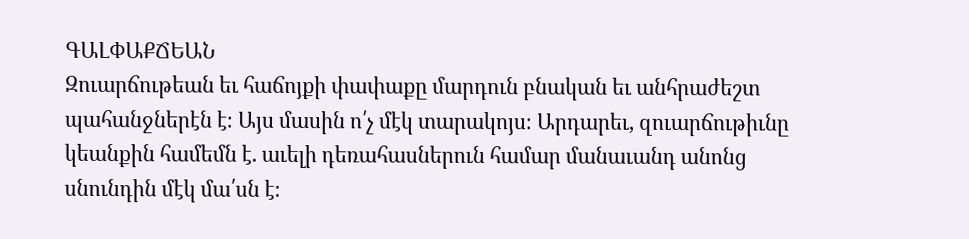ԳԱԼՓԱՔՃԵԱՆ
Զուարճութեան եւ հաճոյքի փափաքը մարդուն բնական եւ անհրաժեշտ պահանջներէն է։ Այս մասին ո՛չ մէկ տարակոյս։ Արդարեւ, զուարճութիւնը կեանքին համեմն է. աւելի դեռահասներուն համար մանաւանդ անոնց սնունդին մէկ մա՛սն է։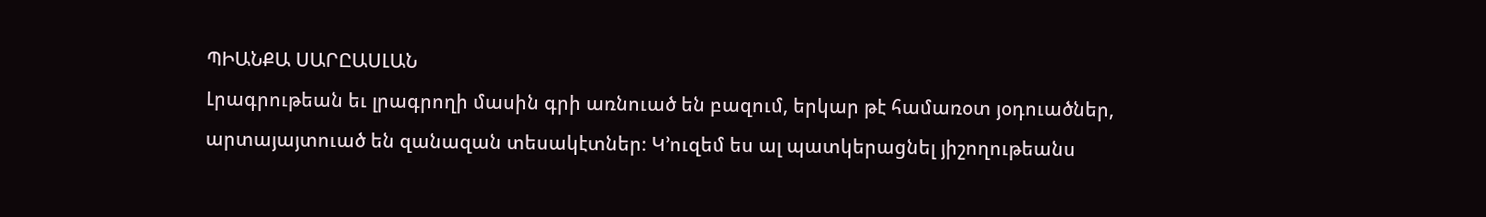ՊԻԱՆՔԱ ՍԱՐԸԱՍԼԱՆ
Լրագրութեան եւ լրագրողի մասին գրի առնուած են բազում, երկար թէ համառօտ յօդուածներ, արտայայտուած են զանազան տեսակէտներ։ Կ՚ուզեմ ես ալ պատկերացնել յիշողութեանս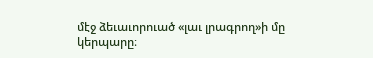մէջ ձեւաւորուած «լաւ լրագրող»ի մը կերպարը։